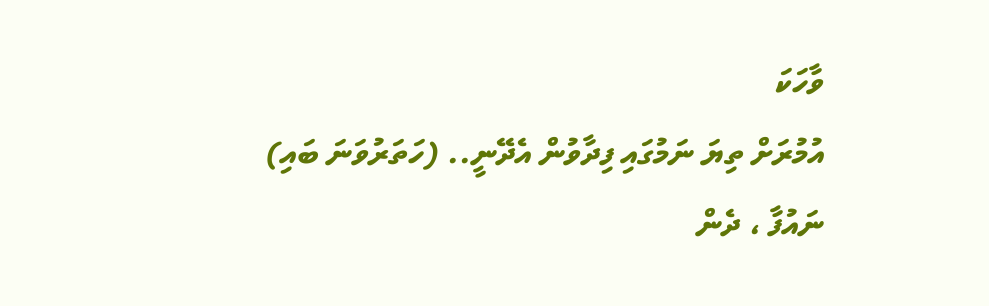ވާހަކަ
އުމުރަށް ތިޔަ ނަމުގައި ފިދާވުން އެދޭނީ.. (ހަތަރުވަނަ ބައި)
ނައުފާ ، ދެން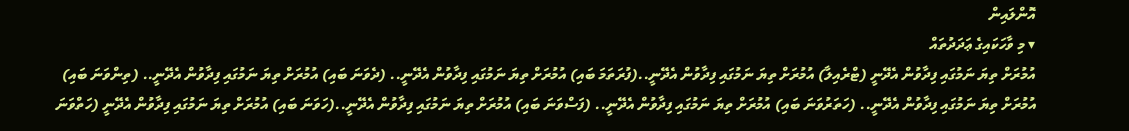އޮންލައިން
▾ މި ވާހަކައިގެ ޢަދަދުތައް
އުމުރަށް ތިޔަ ނަމުގައި ފިދާވުން އެދޭނީ (ޓްރެއިލާ) އުމުރަށް ތިޔަ ނަމުގައި ފިދާވުން އެދޭނީ..(ފުރަތަމަ ބައި) އުމުރަށް ތިޔަ ނަމުގައި ފިދާވުން އެދޭނީ.. (ދެވަނަ ބައި) އުމުރަށް ތިޔަ ނަމުގައި ފިދާވުން އެދޭނީ.. (ތިންވަނަ ބައި) އުމުރަށް ތިޔަ ނަމުގައި ފިދާވުން އެދޭނީ.. (ހަތަރުވަނަ ބައި) އުމުރަށް ތިޔަ ނަމުގައި ފިދާވުން އެދޭނީ.. (ފަސްވަނަ ބައި) އުމުރަށް ތިޔަ ނަމުގައި ފިދާވުން އެދޭނީ..(ހަވަނަ ބައި) އުމުރަށް ތިޔަ ނަމުގައި ފިދާވުން އެދޭނީ (ހަތްވަނަ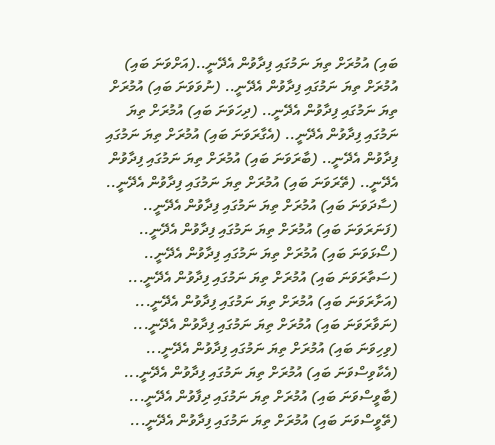ބައި) އުމުރަށް ތިޔަ ނަމުގައި ފިދާވުން އެދޭނީ..(އަށްވަނަ ބައި) އުމުރަށް ތިޔަ ނަމުގައި ފިދާވުން އެދޭނީ.. (ނުވަވަނަ ބައި) އުމުރަށް ތިޔަ ނަމުގައި ފިދާވުން އެދޭނީ.. (ދިހަވަނަ ބައި) އުމުރަށް ތިޔަ ނަމުގައި ފިދާވުން އެދޭނީ.. (އެގާރަވަނަ ބައި) އުމުރަށް ތިޔަ ނަމުގައި ފިދާވުން އެދޭނީ.. (ބާރަވަނަ ބައި) އުމުރަށް ތިޔަ ނަމުގައި ފިދާވުން އެދޭނީ.. (ތޭރަވަނަ ބައި) އުމުރަށް ތިޔަ ނަމުގައި ފިދާވުން އެދޭނީ.. (ސާދަވަނަ ބައި) އުމުރަށް ތިޔަ ނަމުގައި ފިދާވުން އެދޭނީ.. (ފަނަރަވަނަ ބައި) އުމުރަށް ތިޔަ ނަމުގައި ފިދާވުން އެދޭނީ.. (ސޯޅަވަނަ ބައި) އުމުރަށް ތިޔަ ނަމުގައި ފިދާވުން އެދޭނީ.. (ސަތާރަވަނަ ބައި) އުމުރަށް ތިޔަ ނަމުގައި ފިދާވުން އެދޭނީ... (އަށާރަވަނަ ބައި) އުމުރަށް ތިޔަ ނަމުގައި ފިދާވުން އެދޭނީ... (ނަވާރަވަނަ ބައި) އުމުރަށް ތިޔަ ނަމުގައި ފިދާވުން އެދޭނީ... (ވިހިވަނަ ބައި) އުމުރަށް ތިޔަ ނަމުގައި ފިދާވުން އެދޭނީ... (އެކާވިސްވަނަ ބައި) އުމުރަށް ތިޔަ ނަމުގައި ފިދާވުން އެދޭނީ... (ބާވީސްވަނަ ބައި) އުމުރަށް ތިޔަ ނަމުގައި ދިފާވުން އެދޭނީ... (ތޭވީސްވަނަ ބައި) އުމުރަށް ތިޔަ ނަމުގައި ފިދާވުން އެދޭނީ...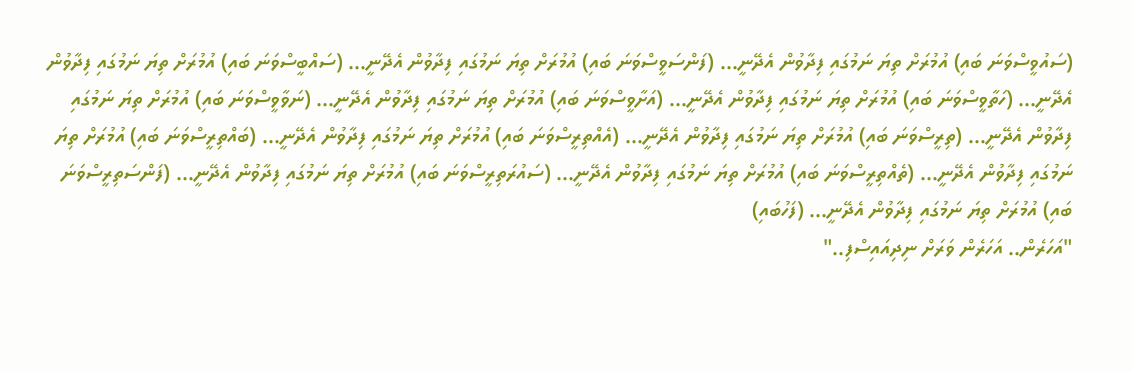(ސައުވީސްވަނަ ބައި) އުމުރަށް ތިޔަ ނަމުގައި ފިދާވުން އެދޭނީ... (ފަންސަވީސްވަނަ ބައި) އުމުރަށް ތިޔަ ނަމުގައި ފިދާވުން އެދޭނީ... (ސައްބީސްވަނަ ބައި) އުމުރަށް ތިޔަ ނަމުގައި ފިދާވުން އެދޭނީ... (ހަތާވީސްވަނަ ބައި) އުމުރަށް ތިޔަ ނަމުގައި ފިދާވުން އެދޭނީ... (އަށާވީސްވަނަ ބައި) އުމުރަށް ތިޔަ ނަމުގައި ފިދާވުން އެދޭނީ... (ނަވާވީސްވަނަ ބައި) އުމުރަށް ތިޔަ ނަމުގައި ފިދާވުން އެދޭނީ... (ތިރީސްވަނަ ބައި) އުމުރަށް ތިޔަ ނަމުގައި ފިދާވުން އެދޭނީ... (އެއްތިރީސްވަނަ ބައި) އުމުރަށް ތިޔަ ނަމުގައި ފިދާވުން އެދޭނީ... (ބައްތިރީސްވަނަ ބައި) އުމުރަށް ތިޔަ ނަމުގައި ފިދާވުން އެދޭނީ... (ތެއްތިރީސްވަނަ ބައި) އުމުރަށް ތިޔަ ނަމުގައި ފިދާވުން އެދޭނީ... (ސައުރަތިރީސްވަނަ ބައި) އުމުރަށް ތިޔަ ނަމުގައި ފިދާވުން އެދޭނީ... (ފަންސަތިރީސްވަނަ ބައި) އުމުރަށް ތިޔަ ނަމުގައި ފިދާވުން އެދޭނީ... (ފަހުބައި)
"އަހަރެން.. އަހަރެން ވަރަށް ނިދިއައިސްފި.."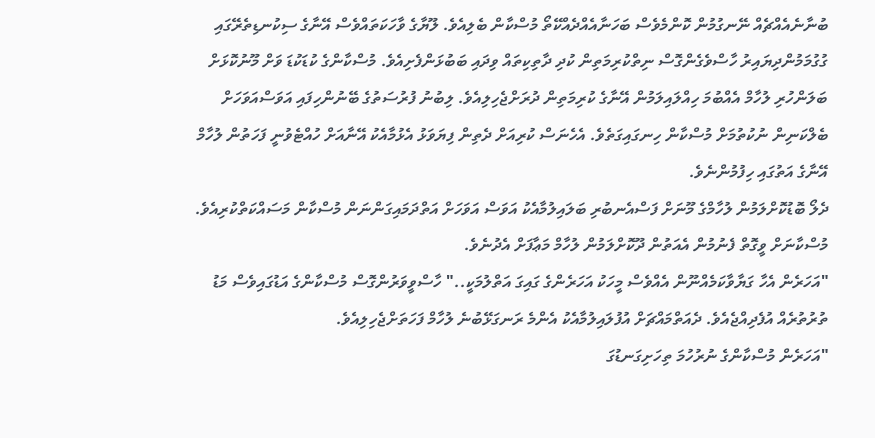ބުނާނެއެއްޗެއް ނޭނގުމުން ކޮންމެވެސް ބަހަނާއެއްދެއްކޭތޯ މުސްކާން ބެލިއެވެ. ލޫޔާގެ ވާހަކަތައްވެސް އޭނާގެ ސިކުނޑިތެރޭގައި ގުގުމަމުންދިޔައިރު ހާސްވެގެންގޮސް ނިތްކުރިމަތިން ކުދި ދާތިކިތައް ވިދައި ބަބުޅަންފެށިއެވެ. މުސްކާންގެ ކުޑަކުޑަ ވަށް މޫނުކޮޅަށް ބަލަންހުރި ލުހާމް އެއްބުމަ ހިއްލައިލަމުން އޭނާގެ ކުރިމަތިން ދުރަށްޖެހިލިއެވެ. ލިބުނު ފުރުސަތުގެ ބޭނުންހިފައި އަވަސްއަވަހަށް ބެލްކަނިން ނުކުތުމަށް މުސްކާން ހިނގައިގަތެވެ. އެހެނަސް ކުރިއަށް ދެތިން ފިޔަވަޅު އެޅުމާއެކު އޭނާއަށް ހުއްޓެވުނީ ފަހަތުން ލުހާމް އޭނާގެ އަތުގައި ހިފުމުންނެވެ.
ދެލޯ ބޮޑުކޮށްލަމުން ލުހާމްގެ މޫނަށް ފަސްއެނބުރި ބަލައިލުމާއެކު އަވަސް އަވަހަށް އަތްދަމައިގަންނަން މުސްކާން މަސައްކަތްކުރިއެވެ. މުސްކާނަށް ވީގޮތް ފެނުމުން އެއަތުން ދޫކޮށްލަމުން ލުހާމް މަޢާފަށް އެދުނެވެ.
"އަހަރެން އެހާ ގަޔާވާކަމެއްނޫން އެއްވެސް މީހަކު އަހަރެންގެ ގައިގަ އަތްލުމަކީ.." ހާސްވީވަރުންގޮސް މުސްކާންގެ އަޑުގައިވެސް މަޑު ތުރުތުރެއް އުފެދިއްޖެއެވެ. ދެއަތްމައްޗަށް އުފުލައިލުމާއެކު އެންމެ ރަނގަޅޭބުނެ ލުހާމް ފަހަތަށްޖެހިލިއެވެ.
"އަހަރެން މުސްކާންގެ ނުރުހުމަ ތިހަށިގަނޑުގަ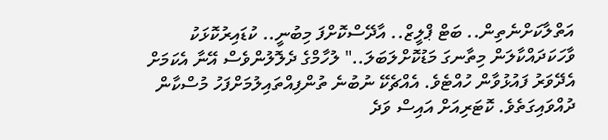އަތްލާކަށްނެތިން.. ބަޓް ޕްލީޒް.. އާދޭސްކޮށްފަ މިބުނީ.. ކުޑައިރުކޮޅަކު ވާހަކަދައްކާލަން މިތާނގަ މަޑުކޮށްލަބަލަ.." ލުހާމްގެ ދެލޮލުންވެސް އޭނާ އެކަމަށް އެދޭވަރު ފައުޅުވާން ހުއްޓެވެ. އެއްޗެކޭ ނުބުނެ ތުންފިއްތައިލުމަށްފަހު މުސްކާން ދުއްވައިގަތެވެ. ކޮޓަރިއަށް އައިސް ވަދެ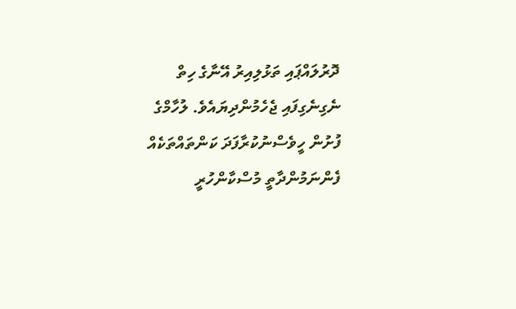ދޮރުލައްޕައި ތަޅުލިއިރު އޭނާގެ ހިތް ނެގިނެގިފައި ޖެހެމުންދިޔައެވެ. ލުހާމްގެ ފުށުން ހީވެސްނުކުރާފަދަ ކަންތައްތަކެއް ފެންނަމުންދާތީ މުސްކާންހުރީ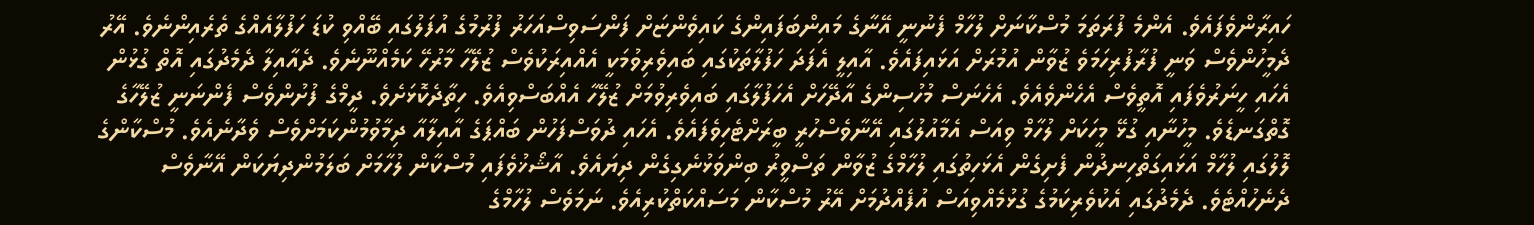ހައިރާންވެފައެވެ. އެންމެ ފުރަތަމަ މުސްކާނަށް ލުހާމް ފެނުނީ އޭނާގެ މައިންބަފައިންގެ ކައިވެންޏަށް ފަންސަވިސްއަހަރު ފުރުމުގެ އުފަލުގައި ބޭއްވި ކުޑަ ހަފުލާއެއްގެ ތެރެއިންނެވެ. އޭރު ދެމީހުންވެސް ވަނީ ފުރާފުރިހަމަވެ ޒުވާން އުމުރަށް އަޅައިފައެވެ. އާއިލީ އެފަދަ ހަފުލާތަކުގައި ބައިވެރިވުމަކީ އެއްއިރަކުވެސް ޒުލޭހާ މާރުހޭ ކަމެއްނޫނެވެ. ދެއާއިލާ ދެމެދުގައި އޮތް ގުޅުން އެހައި ހީނަރުވެފައި އޮތީވެސް އެހެންވެއެވެ. އެހެނަސް މުހުސިންގެ އާދޭހަށް އެހަފުލާގައި ބައިވެރިވުމަށް ޒުލޭހާ އެއްބަސްވިއެވެ. ހިތާދެކޮޅަށެވެ. ދީމްގެ ފުށުންވެސް ފެންނަނީ ޒުލޭހާގެ ގޮތްގަނޑެވެ. މީހުނާއި ގުޅޭ މީހަކަށް ލުހާމް ވިއަސް އެމާއުލުގައި އޭނާވެސްހުރީ ބީރަށްޓެހިވެފައެވެ. އެހައި ދުވަސްފަހުން ބައްޕަގެ އާއިލާއާ ދިމާވުމުންކަމަށްވެސް ވެދާނެއެވެ. މުސްކާންގެ ލޮލުގައި ލުހާމް އަޅައިގަތްހިނދުން ފެށިގެން އެޅަހިތުގައި ލުހާމްގެ ޒުވާން ތަސްވީރު ބިންވަޅުނެގިގެން ދިޔައެވެ. އާޝޯޚުވެފައި މުސްކާން ލުހާމަށް ބަލަމުންދިޔަކަން އޭނާވެސް ދެނެހުއްޓެވެ. ދެމެދުގައި އެކުވެރިކަމުގެ ގުޅުމެއްވިއަސް އުފެއްދުމަށް އޭރު މުސްކާން މަސައްކަތްކުރިއެވެ. ނަމަވެސް ލުހާމްގެ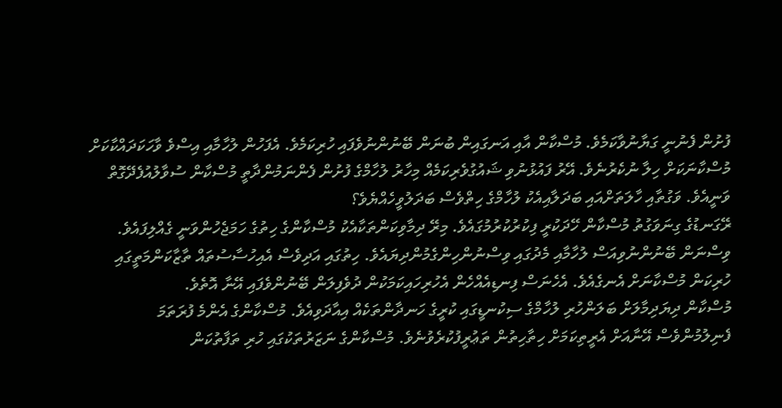ފުށުން ފެނުނީ ގަޔާނުވާކަމެވެ. މުސްކާން އާއި އަނގައިން ބުނަން ބޭނުންނުވެފައި ހުރިކަމެވެ. އެފަހުން ލުހާމާއި އިސްވެ ވާހަކަދައްކާކަށް މުސްކާނަކަށް ހިލާ ނުކެރުނެވެ. އޭރު ފައުޅުނުވި ޝައުގުވެރިކަމެއް މިހާރު ލުހާމްގެ ފުށުން ފެންނަމުންދާތީ މުސްކާން ސުވާލުއުފެދޭގޮތް ވަނީއެވެ. ވަގުތާއި ހާލަތަށްއައި ބަދަލާއިއެކު ލުހާމްގެ ހިތްވެސް ބަދަލުވީހެއްޔެވެ؟
ރޭގަނޑުގެ ގިނަވަގުތު މުސްކާން ހޭދަކުރީ ފިކުރުކުރުމުގައެވެ. މިރޭ ދިމާވިކަންތަކާއެކު މުސްކާންގެ ހިތުގެ ހަމަޖެހުންވަނީ ގެއްލިފައެވެ. ވިސްނަން ބޭނުންނުވިއަސް ލުހާމާއި މެދުގައި ވިސްނުންހިންގެމުންދިޔައެވެ. ހިތުގައި އަދިވެސް އެއިހުސާސުތައް ތާޒާކަންމަތީގައި ހުރިކަން މުސްކާނަށް އެނގެއެވެ. އެހެނަސް ފިނޑިއެއްހެން އެހުރިހައިކަމަކުން ދުވެފިލަން ބޭނުންވެފައި އޭނާ އޮތެވެ.
މުސްކާން ދިޔަދިމާލަށް ބަލަންހުރި ލުހާމްގެ ސިކުނޑީގައި ކުރީގެ ހަނދާންތަކެއް އިއާދަވިއެވެ. މުސްކާންގެ އެންމެ ފުރަތަމަ ފެނިލުމުންވެސް އޭނާއަށް އެރީތިކަމަށް ހިތާހިތުން ތަޢުރީފުކުރެވުނެވެ. މުސްކާންގެ ނަޒަރުތަކުގައި ހުރި ތަފާތުކަން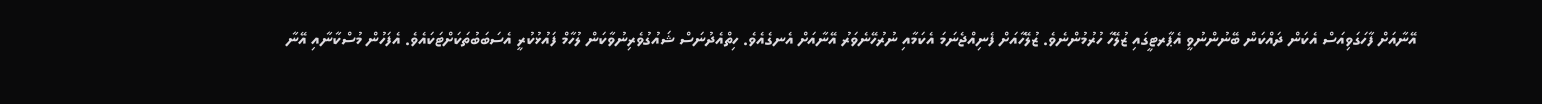އޭނާއަށް ފާހަގަވިއަސް އެކަން ދައްކަން ބޭނުންނުވީ އެޕާރޓީގައި ޒުލޭހާ ހުރުމުންނެވެ. ޒުލޭހާއަށް ފެނިއްޖެނަމަ އެކަމާއި ނުރުހޭނެވަރު އޭނާއަށް އެނގެއެވެ. ހިތްއެދުނަސް ޝައުގުވެރިނުވާކަން ލުހާމް ފައުޅުކުރީ އެސަބަބުތަކަށްޓަކައެވެ. އެފަހުން މުސްކާނާއި އޭނާ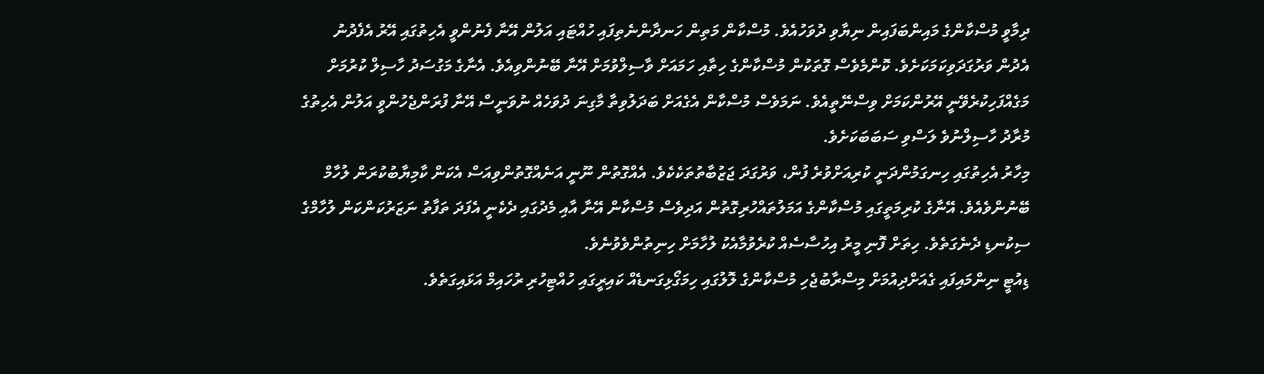ދިމާވީ މުސްކާންގެ މައިންބަފައިން ނިޔާވި ދުވަހުއެވެ. މުސްކާން މަތިން ހަނދާންނެތިފައި ހުއްޓައި އަލުން އޭނާ ފެނުންވީ އެހިތުގައި އޭރު އެފެދުނު އެދުން ވަރުގަދަވިކަމަކަށެވެ. ކޮންމެވެސް ގޮތަކުން މުސްކާންގެ ހިތާއި ހަމައަށް ވާސިލްވުމަށް އޭނާ ބޭނުންވިއެވެ. އެނާގެ މަގުސަދު ހާސިލް ކުރުމަށް މަގެއްފަހިކުރެވޭނީ އޭރުންކަމަށް ވިސްނޭތީއެވެ. ނަމަވެސް މުސްކާން އެގެއަށް ބަދަލުވިތާ މާގިނަ ދުވަހެއް ނުވަނީސް އޭނާ ފުރަންޖެހުންވީ އަލުން އެހިތުގެ މުރާދު ހާސިލްނުވެ ލަސްވި ސަބަބަކަށެވެ.
މިހާރު އެހިތުގައި ހިނގަމުންދަނީ ކުރިއަށްވުރެ ފުން، ވަރުގަދަ ޖަޒުބާތުތަކެކެވެ. އެއްގޮތުން ނޫނީ އަނެއްގޮތުންވިއަސް އެކަން ކާމިޔާބުކުރަން ލުހާމް ބޭނުންވެއެވެ. އޭނާގެ ކުރިމަތީގައި މުސްކާންގެ އަމަލުތައްހުރިގޮތުން އަދިވެސް މުސްކާން އޭނާ އާއި މެދުގައި ދެކެނީ އެފަދަ ތަފާތު ނަޒަރުކަންކަން ލުހާމްގެ ސިކުނޑި ދެނެގަތެވެ. ހިތަށް ފޮނި މީރު އިހުސާސެއް ކުރެވުމާއެކު ލުހާމަށް ހިނިތުންވެވުނެވެ.
ޑިއުޓީ ނިންމައިފައި ގެއަށްދިއުމަށް މިސްރާބުޖެހި މުސްކާންގެ ލޮލުގައި ހިމަގޯޅިގަނޑެއް ކައިރީގައި ހުއްޓިހުރި ރުހައިމް އަޅައިގަތެވެ.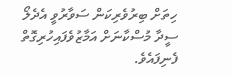ހިތަށް ބިރުވެރިކަން ސަވާރުވީ އެދެލޯ ސީދާ މުސްކާނަށް އަމާޒުވެފައިހުރިގޮތް ފެނިފައެވެ.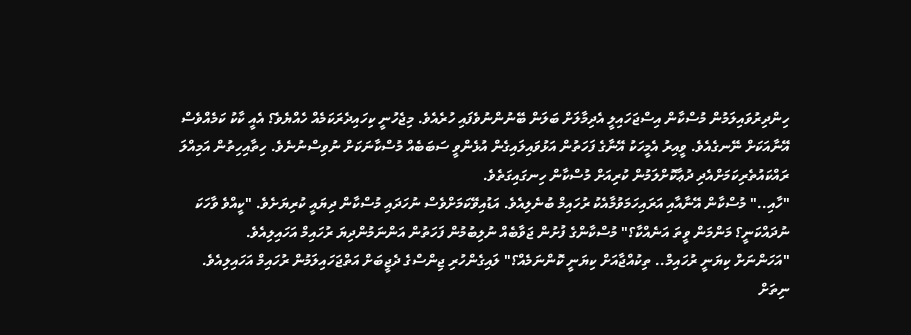ހިންދިރުވައިލަމުން މުސްކާން އިސްޖަހައިލީ އެދިމާލަށް ބަލަން ބޭނުންނުވެފައި ހުރެއެވެ. މިޖެހުނީ ކިހައިދެރަކަމެއް ހެއްޔެވެ؟ އެއީ ކާކު ކަމެއްވެސް އޭނާއަކަށް ނޭނގެއެވެ. ވީއިރު އެމީހަކު އޭނާގެ ފަހަތުން އަޅުވައިލައިގެން އުޅެންވީ ސަބަބެއް މުސްކާނަކަށް ނުވިސްނުނެވެ. ހިތާއިހިތުން އަމިއްލަ ރައްކައުތެރިކަމަށްއެދި ދުޢާކޮށްލަމުން ކުރިއަށް މުސްކާން ހިނގައިގަތެވެ.
"ހާއި.." މުސްކާން އޭނާއާއި އަރައިހަމަވުމާއެކު ރުހައިމް ބުނެލިއެވެ. އަޑުއިވޭކަމަށްވެސް ނުހަދައި މުސްކާން ދިޔައީ ކުރިޔަށެވެ. "ކީއްވެ ވާހަކަ ނުދައްކަނީ؟ މަންމަން ވީތަ އަނެއްކާ؟" މުސްކާންގެ ފުށުން ޖަވާބެއް ނުލިބުމުން ފަހަތުން އަންނަމުންދިޔަ ރުހައިމް އަހައިލިއެވެ.
"އަހަންނަށް ކިޔަނީ ރުހައިމް.. ތިކުއްޖާއަށް ކިޔަނީ ކޮންނަމެއް؟" ލައިގެންހުރި ޖިންސްގެ ދެޖީބަށް އަތްޖަހައިލަމުން ރުހައިމް އަހައިލިއެވެ. ނިތަށް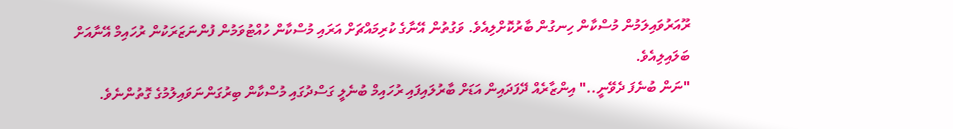ރޫއަރުވައިލަމުން މުސްކާން ހިނގުން ބާރުކޮށްލިއެވެ. ވަގުތުން އޭނާގެ ކުރިމައްޗަށް އަރައި މުސްކާން ހުއްޓުވަމުން ފުންނަޒަރަކުން ރުހައިމް އޭނާއަށް ބަލައިލިއެވެ.
"ނަން ބުނެފަ ދެވޭނީ.." އިންޒާރެއް ދޭފަދައިން އަޑަށް ބާރުލައިފައި ރުހައިމް ބުނެލީ ގަސްދުގައި މުސްކާން ބިރުގަންނަވައިލުމުގެ ގޮތުންނެވެ.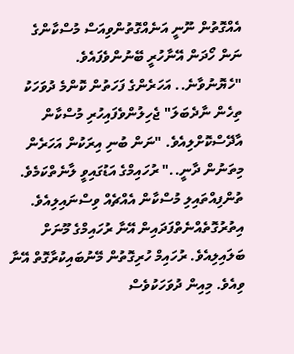އެއްގޮތުން ނޫނީ އަނެއްގޮތުންވިއަސް މުސްކާންގެ ނަން ހޯދަން އޭނާހުރީ ބޭނުންވެފައެވެ.
"ހެޔޮނުވާނެ.. އަހަރެންގެ ފަހަތުން ކޮންމެ ދުވަހަކު ތިހެން ނާދެބަލަ" ޖެހިލުންވެފައިހުރި މުސްކާން އާދޭސްކޮށްލިއެވެ. "ނަން ބުނި އިރަކުން އަހަރެން މިތަނުން ދާނީ.." ރުހައިމްގެ އަޑުގައިވީ ލާނެތްކަމެވެ. ތުންފިއްތައިލި މުސްކާން އެއްޗެއް ވިސްނައިލިއެވެ. އިތުރުގޮތެއްނެތްފަދައިން އޭނާ ރުހައިމްގެ މޫނަށް ބަލައިލިއެވެ. ރުހައިމް ހުރިގޮތުން މޭނުބައިކުރާގޮތް އޭނާ ވިއެވެ. މިއިން ދުވަހަކުވެސް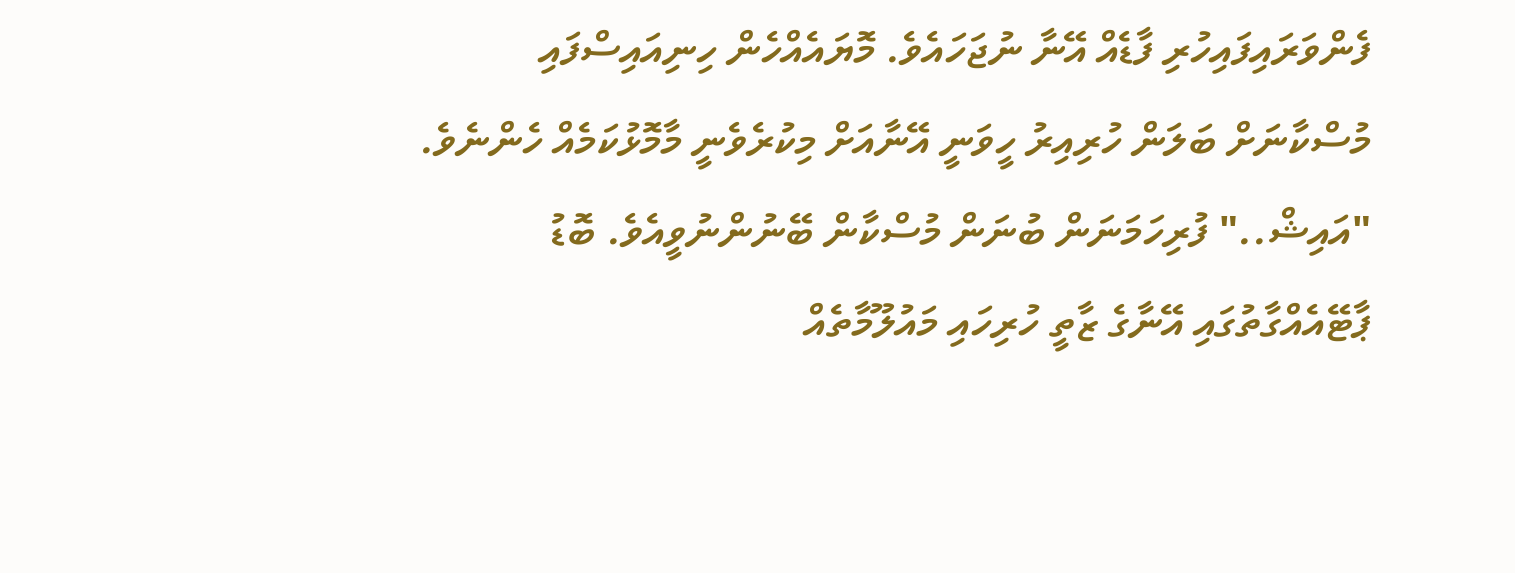ފެންވަރައިފައިހުރި ފާޑެއް އޭނާ ނުޖަހައެވެ. މޮޔައެއްހެން ހިނިއައިސްފައި މުސްކާނަށް ބަލަން ހުރިއިރު ހީވަނީ އޭނާއަށް މިކުރެވެނީ މާމޮޅުކަމެއް ހެންނެވެ.
"އައިޝް.." ފުރިހަމަނަން ބުނަން މުސްކާން ބޭނުންނުވީއެވެ. ބޮޑު ޕާޓޭއެއްގާތުގައި އޭނާގެ ޒާތީ ހުރިހައި މައުލޫމާތެއް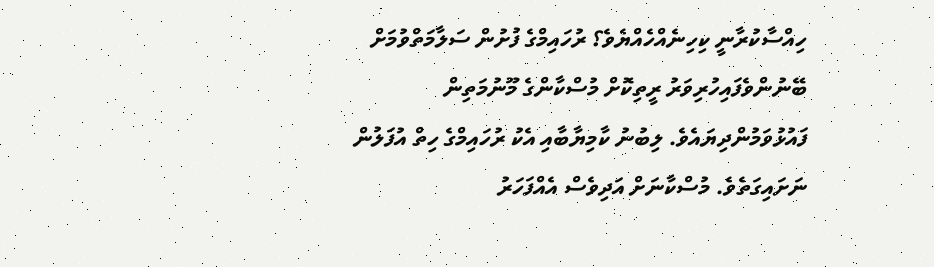ހިއްސާކުރާނީ ކިހިނެއްހެއްޔެވެ؟ ރުހައިމްގެ ފުށުން ސަލާމަތްވުމަށް ބޭނުންވެފައިހުރިވަރު ރީތިކޮށް މުސްކާންގެ މޫނުމަތިން ފައުޅުވަމުންދިޔައެވެ. ލިބުނު ކާމިޔާބާއި އެކު ރުހައިމްގެ ހިތް އުފަލުން ނަށައިގަތެވެ. މުސްކާނަށް އަދިވެސް އެއްފަހަރު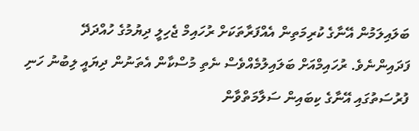ބަލައިލަމުން އޭނާގެ ކުރިމަތިން އެއްފަރާތަކަށް ރުހައިމް ޖެހިލީ ދިޔުމުގެ ހުއްދަދޭ ފަދައިންނެވެ. ރުހައިމްއަށް ބަލައިލުމެއްވެސް ނެތި މުސްކާން އެތަނުން ދިޔައީ ލިބުނު ހަނި ފުރުސަތުގައި އޭނާގެ ކިބައިން ސަލާމަތްވާން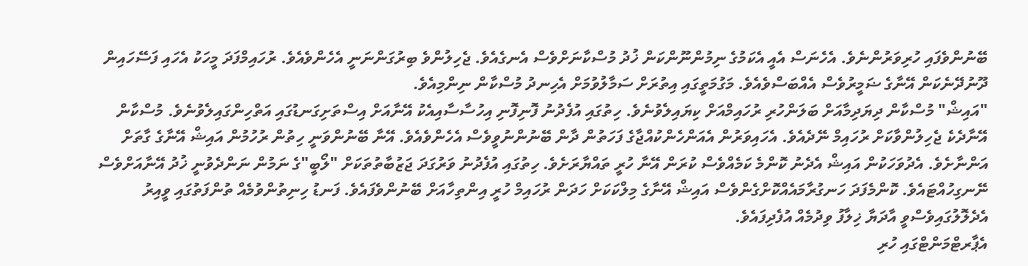ބޭނުންވެފައި ހުރިވަރުންނެވެ. އެހެނަސް އެއީ އެކަމުގެ ނިމުންނޫންކަން ޚުދު މުސްކާނަށްވެސް އެނގެއެވެ. ޖެހިލުންވެ ބިރުގަންނަނީ އެހެންވެއެވެ. ރުހައިމްފަދަ މީހަކު އެހައި ފަސޭހައިން ދޫނުދޭނެކަން އޭނާގެ ޟަމީރުވެސް އެއްބަސްވެއެވެ. މަގުމަތީގައި އިތުރަށް ސަމާލުވުމަށް އެހިނދު މުސްކާން ނިންމިއެވެ.
"އައިޝް" މުސްކާން ދިޔަދިމާއަށް ބަލަންހުރި ރުހައިމްއަށް ކިޔައިލެވުނެވެ. ހިތުގައި އުފެދުނު ފޮނިފޮނި އިހުސާސާއިއެކު އޭނާއަށް އިސްތަށިގަނޑުގައި އަތްހިންގައިލެވުނެވެ. މުސްކާން އޭނާދެކެ ޖެހިލުންވާކަށް ރުހައިމް ނޭދެއެވެ. އެހައިވަރުން އެއަންހެންކުއްޖާގެ ފަހަތުން ދާން ބޭނުންނުވީވެސް އެހެންވެއެވެ. އޭނާ ބޭނުންވަނީ ހިތުން ރުހުމުން އައިޝް އޭނާގެ ގާތަށް އަންނާށެވެ. އެދުވަހަކުން އައިޝް އެދެނު ކޮންމެ ކަމެއްވެސް ކުރަން އޭނާ ހުރީ ތައްޔާރަށެވެ. ހިތުގައި އުފެދުނު ވަރުގަދަ ޖަޒުބާތުތަކަށް "ލޯބީ"ގެ ނަމުން ނަންދެވުނީ ޚުދު އޭނާއަށްވެސް ނޭނގިހުއްޓައެވެ. ކޮންމެފަދަ ހަނގުރާމައެއްކޮށްގެންވެސް އައިޝް އޭނާގެ މިލްކަކަށް ހަދަން ރުހައިމް ހުރީ އިންތިހާއަށް ބޭނުންވެފައެވެ. ފަނޑު ހިނިތުންވުމެއް ތުންފަތުގައި ވީއިރު އެދެލޮލުގައިވެސްވީ އާދަޔާ ޚިލާފު ވިދުމެއް އުފެދިފައެވެ.
އެޕާރޓްމަންޓްގައި ހުރި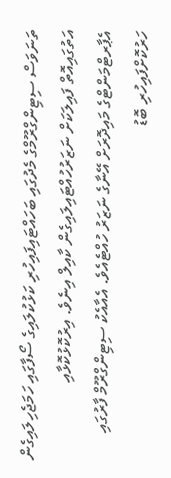ތަނަވަސް ސިޓިންގްރޫމްގެ މެދުގައި ބަހައްޓައިފައިހުރި ކަޅުކުލައިގެ ސޯފާގައި ހަމަޖެހިލައިގެން އަތުގައިއޮތް ފައިލަކަށް ނަޒަރުހުއްޓައިލައިގެން ކާއިލް އިނެވެ. އިރުކޮޅުކޮޅާއި އެޕާރޓްމަންޓްގެ މައިދޮރަށް އޭނާގެ ނަޒަރު ހުއްޓެއެވެ. އެއާއެކު ސިޓިންގްރޫމް ފާރުގައި ހަރުކޮށްފައިހުރި ބޮޑު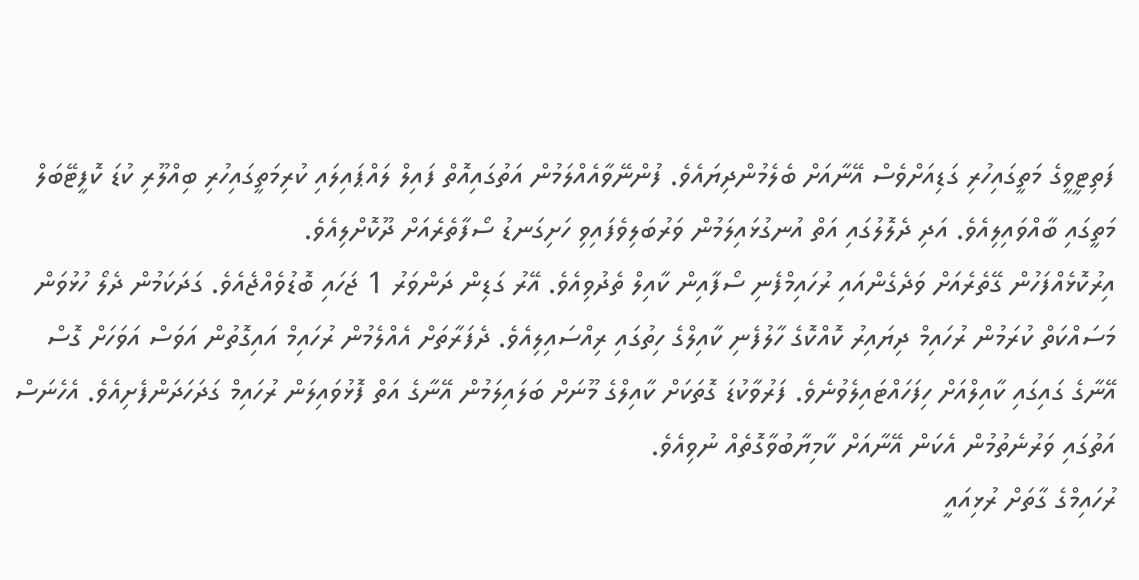ފަތިޓީވީގެ މަތީގައިހުރި ގަޑިއަށްވެސް އޭނާއަށް ބެލެމުންދިޔައެވެ. ފުންނޭވާއެއްލަމުން އަތުގައިއޮތް ފައިލް ލައްޕައިލައި ކުރިމަތީގައިހުރި ބިއްލޫރި ކުޑަ ކޮފީޓޭބަލް މަތީގައި ބާއްވައިލިއެވެ. އަދި ދެލޮލުގައި އަތް އުނގުޅައިލަމުން ވަރުބަލިވެފައިވި ހަށިގަނޑު ސޯފާތެރެއަށް ދޫކޮށްލިއެވެ.
އިރުކޮޅެއްފަހުން ގޭތެރެއަށް ވަދެގެންއައި ރުހައިމްފެނި ސޯފާއިން ކާއިލް ތެދުވިއެވެ. އޭރު ގަޑިން ދަންވަރު 1 ޖަހައި ބޮޑުވެއްޖެއެވެ. ގަދަކަމުން ދެލޯ ހުޅުވަން މަސައްކަތް ކުރަމުން ރުހައިމް ދިޔައިރު ކޮއްކޮގެ ހާލުފެނި ކާއިލްގެ ހިތުގައި ރިއްސައިލިއެވެ. ދެފަރާތަށް އެއްލެމުން ރުހައިމް އައިގޮތުން އަވަސް އަވަހަށް ގޮސް އޭނާގެ ގައިގައި ކާއިލްއަށް ހިފަހައްޓައިލެވުނެވެ. ފަރުވާކުޑަ ގޮތަކަށް ކާއިލްގެ މޫނަށް ބަލައިލަމުން އޭނާގެ އަތް ފޮޅުވައިލަން ރުހައިމް ގަދަހަދަންފެށިއެވެ. އެހެނަސް އަތުގައި ވަރުނެތުމުން އެކަން އޭނާއަށް ކާމިޔާބުވާގޮތެއް ނުވިއެވެ.
ރުހައިމްގެ ގާތަށް ރުޅިއައީ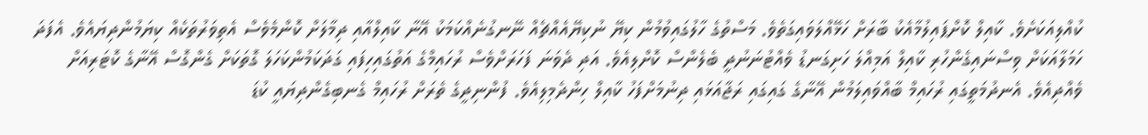ކުއްލިއަކަށެވެ. ކާއިލް ކޮށްޕައިލުމާއެކު ބާރަށް ހަޅޭއްލަވައިގަތެވެ. މަސްތުގެ ހާލުގައިވުމުން ކިޔޭ ނުކިޔޭއެއްޗެއް ނޭނގުނެއްކަމަކު އޭނާ ކާއިލްއާއި ދިމާލަށް ކޮންމެވެސް އެތިވަރުތަކެއް ކިޔަމުންދިޔައެވެ. އެފަދަ ހަމަލާއަކަށް ވިސްނައިގެންހުރި ކާއިލް އަމިއްލަ ހަށިގަނޑު ވެއްޓުނަނުދީ ބެލެންސް ކޮށްލިއެވެ. އަދި ދެވަނަ ފަހަރަށްވެސް ރުހައިމްގެ އަތުގައިހިފައި ގަދަކަމުންކަހަލަ ގޮތަކަށް ގެންގޮސް އޭނާގެ ކޮޓަރިއަށް ވެއްދިއެވެ. އެނދުމަތީގައި ރުހައިމް ބާއްވައިލަމުން އޭނާގެ ގައިގައި ރަޖާއަޅައި ދިނުމަށްފަހު ކާއިލް ހިންދެމިލިއެވެ. ފުންނިދީގެ ތެރަށް ރުހައިމް ގެނބިގެންދިޔައީ ކުޑަ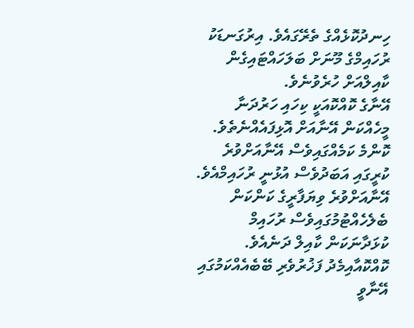ހިނދުކޮޅެއްގެ ތެރޭގައެވެ. އިރުގަނޑަކު ރުހައިމްގެ މޫނަށް ބަލަހައްޓައިގެން ކާއިލްއަށް ހުރެވުނެވެ.
އޭނާގެ ކޮއްކޮއަކީ ކިހައި ހަރުދަނާ މީހެއްކަން އޭނާއަށް އޮޅިފައެއްނެތެވެ. ކޮންމެ ކަމެއްގައިވެސް އޭނާއަށްވުރެ ކުރީގައި އަބަދުވެސް އުޅުނީ ރުހައިމްއެވެ. އޭނާއަށްވުރެ ވިޔަފާރީގެ ކަންކަން ބެލެހެއްޓުމުގައިވެސް ރުހައިމް ކުޅަދާނަކަން ކާއިލް ދަނެއެވެ. ކޮއްކޮއާއިމެދު ފަޚުރުވެރި ބޭބެއެއްކަމުގައި އޭނާވީ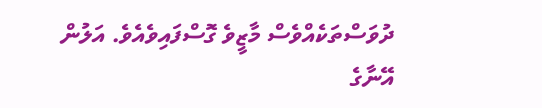ދުވަސްތަކެއްވެސް މާޒީވެ ގޮސްފައިވެއެވެ. އަލުން އޭނާގެ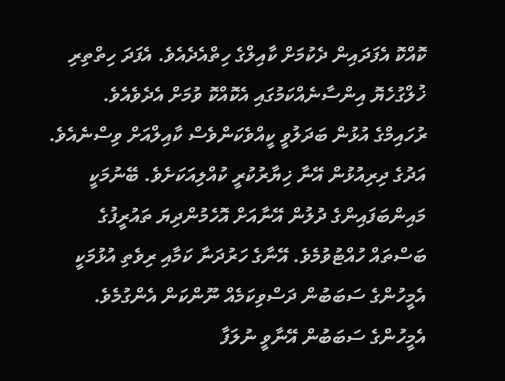ކޮއްކޮ އެފަދައިން ދެކުމަށް ކާއިލްގެ ހިތްއެދެއެވެ. އެފަދަ ހިތްތިރި ޚުލްގުހެޔޮ އިންސާނެއްކަމުގައި އެކޮއްކޮ ވުމަށް އެދެވެއެވެ.
ރުހައިމްގެ އުޅުން ބަދަލުވީ ކީއްވެކަންވެސް ކާއިލްއަށް ވިސްނެއެވެ. އަދުގެ ދިރިއުޅުން އޭނާ ޚިޔާރުކުރީ ކުއްލިއަކަށެވެ. ބޭނުމަކީ މައިންބަފައިންގެ ދުލުން އޭނާއަށް އޮހެމުންދިޔަ ތައުރީފުގެ ބަސްތައް ހުއްޓުވުމެވެ. އޭނާގެ ހަރުދަނާ ކަމާއި ރިވެތި އުޅުމަކީ އެމީހުންގެ ސަބަބުން ދަސްވިކަމެއް ނޫންކަން އެންގުމެވެ. އެމީހުންގެ ސަބަބުން އޭނާވީ ނުލަފާ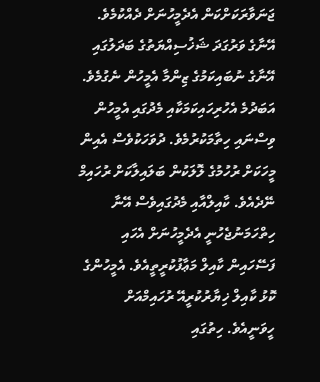ޖަނަވާރަކަށްކަން އެދެމީހުނަށް ދެއްކުމެވެ. އޭނާގެ ވަރުގަދަ ޝަޚުސިއްޔަތުގެ ބަދަލުގައި އޭނާގެ ނުބައިކަމުގެ ޒިންމާ އެމީހުން ނެގުމެވެ. އަބަދުމެ އެހުރިހައިކަމަކާއި މެދުގައި އެމީހުން ވިސްނައި ހިތާމަކުރުމެވެ. ދުވަހަކުވެސް އެއިން މީހަކަށް ރުހުމުގެ ލޮލަކުން ބަލައިލާކަށް ރުހައިމް ނޭދެއެވެ. ކާއިލްއާއި މެދުގައިވެސް އޭނާ ހިތްހަމަނުޖެހުނީ އެދެމީހުނަށް އެހައި ފަސޭހައިން ކާއިލް މަޢާފުކުރީތީއެވެ. އެމީހުންގެ ކޮޅު ކާއިލް ޚިޔާރުކުރީއޭ ރުހައިމްއަށް ހީވަނީއެވެ. ހިތުގައި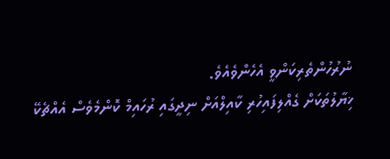ނުރުހުންތެރިކަންވީ އެހެންވެއެވެ.
ޚިޔާލުތަކަށް ގެއްލިފައިހުރި ކާއިލްއަށް ނިދީގައި ރުހައިމް ކޮންމެވެސް އެއްޗެކޭ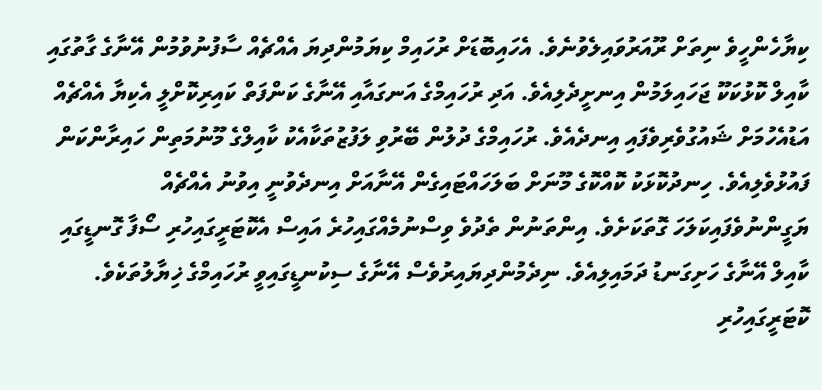ކިޔާހެންހީވެ ނިތަށް ރޫއަރުވައިލެވުނެވެ. އެހައިބޮޑަށް ރުހައިމް ކިޔަމުންދިޔަ އެއްޗެއް ސާފުނުވުމުން އޭނާގެ ގާތުގައި ކާއިލް ކޮޅުކަކޫ ޖަހައިލަމުން އިނށީދެލިއެވެ. އަދި ރުހައިމްގެ އަނގައާއި އޭނާގެ ކަންފަތް ކައިރިކޮށްލީ އެކިޔާ އެއްޗެއް އަޑުއެހުމަށް ޝައުގުވެރިވެފައި އިނދެއެވެ. ރުހައިމްގެ ދުލުން ބޭރުވި ލަފުޒުތަކާއެކު ކާއިލްގެ މޫނުމަތިން ހައިރާންކަން ފައުޅުވެލިއެވެ. ހިނދުކޮޅަކު ކޮއްކޮގެ މޫނަށް ބަލަހައްޓައިގެން އޭނާއަށް އިނދެވުނީ އިވުނު އެއްޗެއް ޔަގީންނުވެފައިކަލަހަ ގޮތަކަށެވެ. އިންތަނުން ތެދުވެ ވިސްނުމެއްގައިހުރެ އައިސް އެކޮޓަރީގައިހުރި ސޯފާ ގޮނޑީގައި ކާއިލް އޭނާގެ ހަށިގަނޑު ދަމައިލިއެވެ. ނިދެމުންދިޔައިރުވެސް އޭނާގެ ސިކުނޑީގައިވީ ރުހައިމްގެ ޚިޔާލުތަކެވެ.
ކޮޓަރީގައިހުރި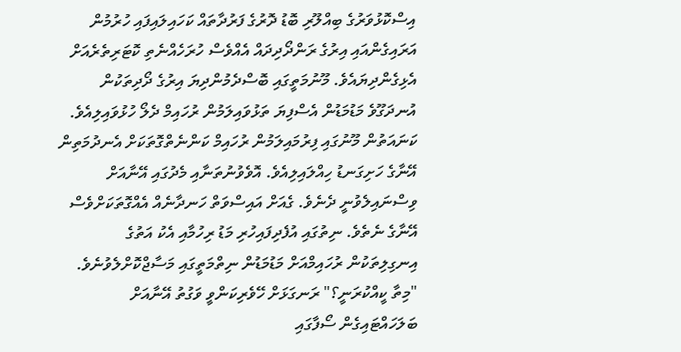އިސްކޮޅުވަރުގެ ބިއްލޫރި ބޮޑު ދޮރުގެ ފަރުދާތައް ކަހައިލައިފައި ހުރުމުން އަރައިގެންއައި އިރުގެ ރަންދޯދިދައް އެއްވެސް ހުރަހެއްނެތި ކޮޓަރިތެރެއަށް އެޅިގެންދިޔައެވެ. މޫނުމަތީގައި ބޮސްދެމުންދިޔަ އިރުގެ ދޯދިތަކުން އުނދަގޫވެ މަޑުމަޑުން އެސްފިޔަ ތަޅުވައިލަމުން ރުހައިމް ދެލޯ ހުޅުވައިލިއެވެ. ކަނައަތުން މޫނުގައި ފިރުމައިލަމުން ރުހައިމް ކަންނެތްގޮތަކަށް އެނދުމަތިން އޭނާގެ ހަށިގަނޑު ހިއްލައިލިއެވެ. އޮވެވުނުތަނާއި މެދުގައި އޭނާއަށް ވިސްނައިލެވުނީ ދެނެވެ. ގެއަށް އައިސްވަތް ހަނދާނެއް އެއްގޮތަކަށްވެސް އޭނާގެ ނެތެވެ. ނިތުގައި އުފެދިފައިހުރި މަޑު ރިހުމާއި އެކު އަތުގެ އިނގިލިތަކުން ރުހައިމްއަށް މަޑުމަޑުން ނިތްމަތީގައި މަސާޖްކޮށްލެވުނެވެ.
"މިތާ ކީއްކުރަނީ؟" ރަނގަޅަށް ހޭވެރިކަންވީ ވަގުތު އޭނާއަށް ބަލަހައްޓައިގެން ސޯފާގައި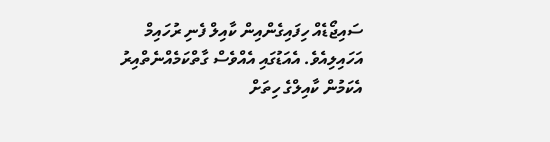ސައިޖޯޑެއް ހިފައިގެންއިން ކާއިލް ފެނި ރުހައިމް އަހައިލިއެވެ. އެއަޑުގައި އެއްވެސް ގާތްކަމެއްނެތްއިރު އެކަމުން ކާއިލްގެ ހިތަށް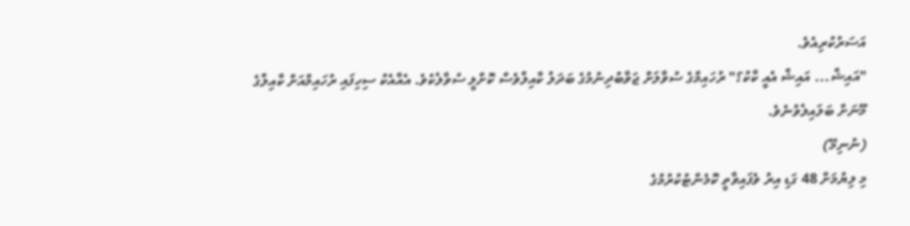އަސަރުކުރިއެވެ.
"އައިޝް... އައިޝް އެއީ ކާކު؟" ރުހައިމްގެ ސުވާލަށް ޖަވާބުދިނުމުގެ ބަދަލު ކާއިލްވެސް ކޮށްލީ ސުވާލެކެވެ. އެއާއެކު ސިހިފައި ރުހައިމްއަށް ކާއިލްގެ މޫނަށް ބަލައިލެވުނެވެ.
(ނުނިމޭ)
މި ލިޔުމަށް 48 ގަޑި އިރު ވެފައިވާތީ ކޮމެންޓުކުރުމުގެ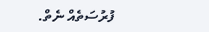ފުރުސަތެއް ނެތް.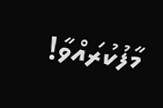މާފުކުރައްވާ!